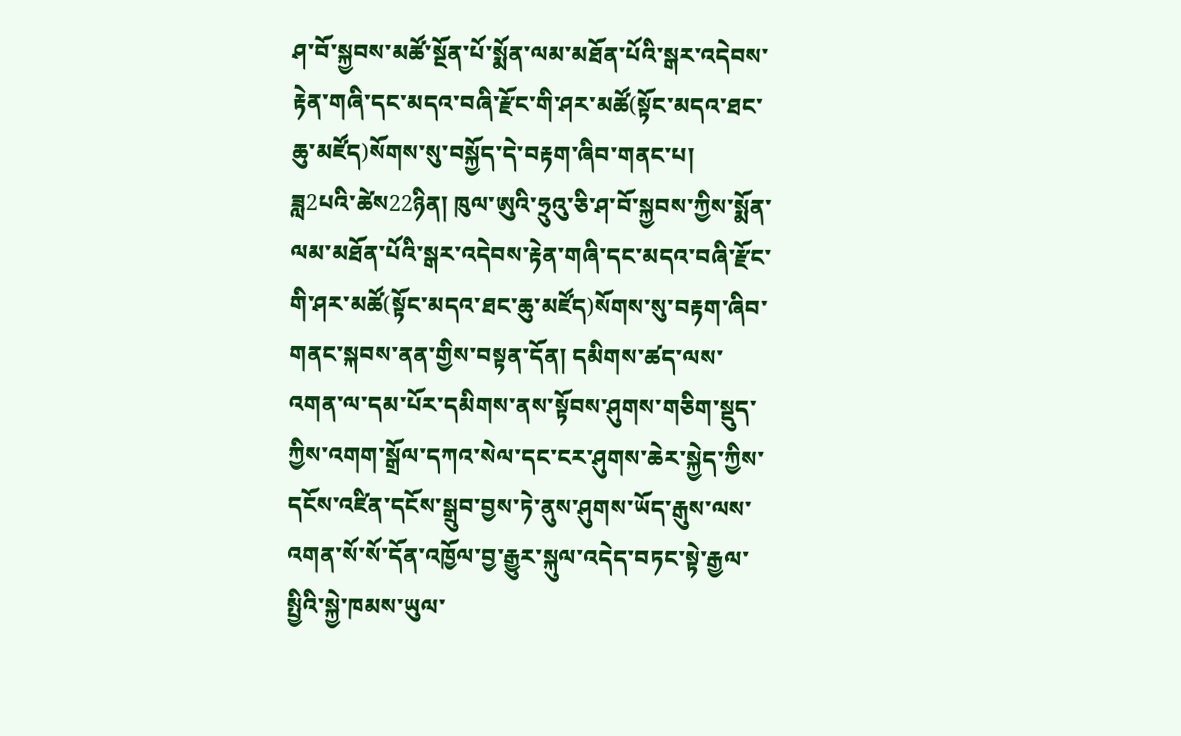ཤ་བོ་སྐྱབས་མཚོ་སྔོན་པོ་སྨོན་ལམ་མཐོན་པོའི་སྒར་འདེབས་རྟེན་གཞི་དང་མདའ་བཞི་རྫོང་གི་ཤར་མཚོ(སྟོང་མདའ་ཐང་ཆུ་མཛོད)སོགས་སུ་བསྐྱོད་དེ་བརྟག་ཞིབ་གནང་པ།
ཟླ2པའི་ཚེས22ཉིན། ཁུལ་ཨུའི་ཧྲུའུ་ཅི་ཤ་བོ་སྐྱབས་ཀྱིས་སྨོན་ལམ་མཐོན་པོའི་སྒར་འདེབས་རྟེན་གཞི་དང་མདའ་བཞི་རྫོང་གི་ཤར་མཚོ(སྟོང་མདའ་ཐང་ཆུ་མཛོད)སོགས་སུ་བརྟག་ཞིབ་གནང་སྐབས་ནན་གྱིས་བསྟན་དོན། དམིགས་ཚད་ལས་འགན་ལ་དམ་པོར་དམིགས་ནས་སྟོབས་ཤུགས་གཅིག་སྡུད་ཀྱིས་འགག་སྒྲོལ་དཀའ་སེལ་དང་ངར་ཤུགས་ཆེར་སྐྱེད་ཀྱིས་དངོས་འཛིན་དངོས་སྒྲུབ་བྱས་ཏེ་ནུས་ཤུགས་ཡོད་རྒུས་ལས་འགན་སོ་སོ་དོན་འཁྱོལ་བྱ་རྒྱུར་སྐུལ་འདེད་བཏང་སྟེ་རྒྱལ་སྤྱིའི་སྐྱེ་ཁམས་ཡུལ་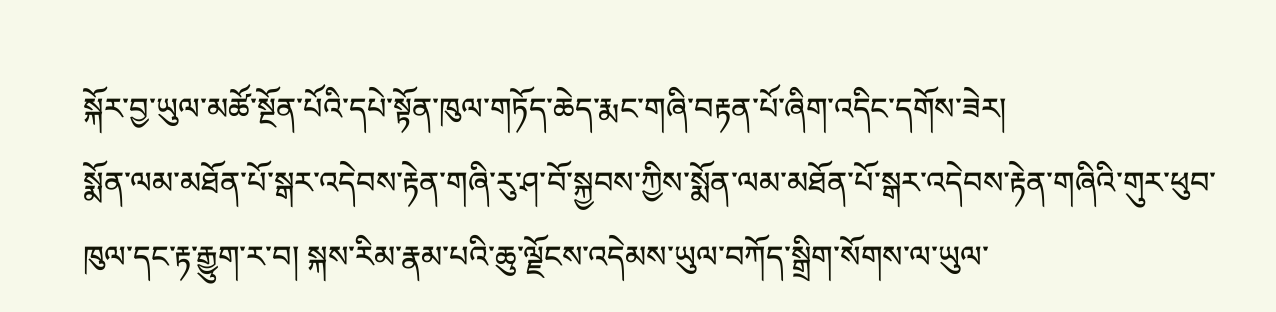སྐོར་བྱ་ཡུལ་མཚོ་སྔོན་པོའི་དཔེ་སྟོན་ཁུལ་གཏོད་ཆེད་རྨང་གཞི་བརྟན་པོ་ཞིག་འདིང་དགོས་ཟེར།
སྨོན་ལམ་མཐོན་པོ་སྒར་འདེབས་རྟེན་གཞི་རུ་ཤ་བོ་སྐྱབས་ཀྱིས་སྨོན་ལམ་མཐོན་པོ་སྒར་འདེབས་རྟེན་གཞིའི་གུར་ཕུབ་ཁུལ་དང་རྟ་རྒྱུག་ར་བ། སྐས་རིམ་རྣམ་པའི་ཆུ་ལྗོངས་འདེམས་ཡུལ་བཀོད་སྒྲིག་སོགས་ལ་ཡུལ་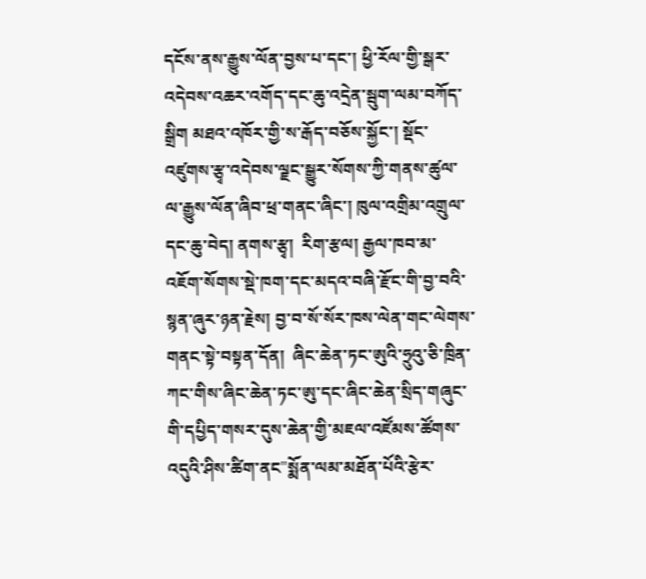དངོས་ནས་རྒྱུས་ལོན་བྱས་པ་དང་། ཕྱི་རོལ་གྱི་སྒར་འདེབས་འཆར་འགོད་དང་ཆུ་འདྲེན་སྦུག་ལམ་བཀོད་སྒྲིག མཐའ་འཁོར་གྱི་ས་རྒོད་བཅོས་སྐྱོང་། སྡོང་འཛུགས་རྩྭ་འདེབས་ལྗང་སྒྱུར་སོགས་ཀྱི་གནས་ཚུལ་ལ་རྒྱུས་ལོན་ཞིབ་ཕྲ་གནང་ཞིང་། ཁུལ་འགྲིམ་འགྲུལ་དང་ཆུ་བེད། ནགས་རྩྭ།  རིག་རྩལ། རྒྱལ་ཁབ་མ་འཇོག་སོགས་སྡེ་ཁག་དང་མདའ་བཞི་རྫོང་གི་བྱ་བའི་སྙན་ཞུར་ཉན་རྗེས། བྱ་བ་སོ་སོར་ཁས་ལེན་གང་ལེགས་གནང་སྟེ་བསྟན་དོན།  ཞིང་ཆེན་ཏང་ཨུའི་ཧྲུའུ་ཅི་ཁྲིན་ཀང་གིས་ཞིང་ཆེན་ཏང་ཨུ་དང་ཞིང་ཆེན་སྲིད་གཞུང་གི་དཔྱིད་གསར་དུས་ཆེན་གྱི་མཇལ་འཛོམས་ཚོགས་འདུའི་ཤིས་ཚིག་ནང"སྨོན་ལམ་མཐོན་པོའི་རྩེར་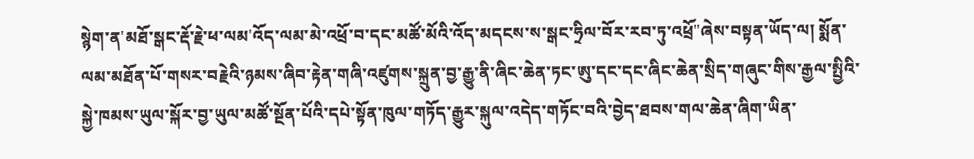སྙེག་ན'མཐོ་སྒང་རྡོ་རྗེ་ཕ་ལམ'འོད་ལམ་མེ་འཕྲོ་བ་དང་མཚོ་མོའི་འོད་མདངས་ས་སྒང་ཧྲིལ་བོར་རབ་ཏུ་འཕྲོ"ཞེས་བསྟན་ཡོད་ལ། སྨོན་ལམ་མཐོན་པོ་གསར་བརྗེའི་ཉམས་ཞིབ་རྟེན་གཞི་འཛུགས་སྐྲུན་བྱ་རྒྱུ་ནི་ཞིང་ཆེན་ཏང་ཨུ་དང་དང་ཞིང་ཆེན་སྲིད་གཞུང་གིས་རྒྱལ་སྤྱིའི་སྐྱེ་ཁམས་ཡུལ་སྐོར་བྱ་ཡུལ་མཚོ་སྔོན་པོའི་དཔེ་སྟོན་ཁུལ་གཏོད་རྒྱུར་སྐུལ་འདེད་གཏོང་བའི་བྱེད་ཐབས་གལ་ཆེན་ཞིག་ཡིན་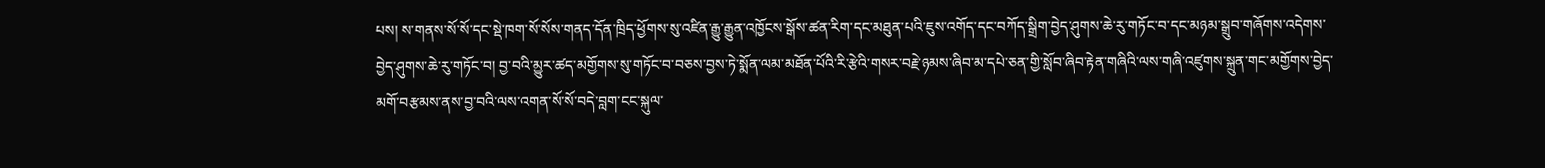པས། ས་གནས་སོ་སོ་དང་སྡེ་ཁག་སོ་སོས་གནད་དོན་ཁྲིད་ཕྱོགས་སུ་འཛིན་རྒྱུ་རྒྱུན་འཁྱོངས་སྒོས་ཚན་རིག་དང་མཐུན་པའི་ཇུས་འགོད་དང་བཀོད་སྒྲིག་བྱེད་ཤུགས་ཆེ་རུ་གཏོང་བ་དང་མཉམ་སྒྲུབ་གཞོགས་འདེགས་བྱེད་ཤུགས་ཆེ་རུ་གཏོང་བ། བྱ་བའི་མྱུར་ཚད་མགྱོགས་སུ་གཏོང་བ་བཅས་བྱས་ཏེ་སྨོན་ལམ་མཐོན་པོའི་རི་རྩེའི་གསར་བརྗེ་ཉམས་ཞིབ་མ་དཔེ་ཅན་གྱི་སློབ་ཞིབ་རྟེན་གཞིའི་ལས་གཞི་འཛུགས་སྐྲུན་གང་མགྱོགས་བྱེད་མགོ་བརྩམས་ནས་བྱ་བའི་ལས་འགན་སོ་སོ་བདེ་བླག་ངང་སྐུལ་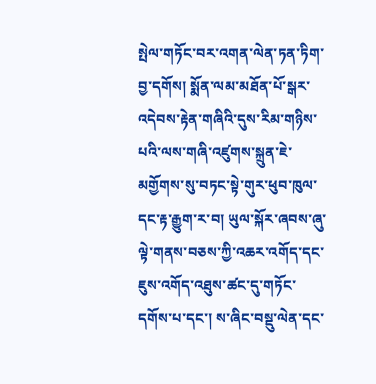སྤེལ་གཏོང་བར་འགན་ལེན་ཏན་ཏིག་བྱ་དགོས། སྨོན་ལམ་མཐོན་པོ་སྒར་འདེབས་རྟེན་གཞིའི་དུས་རིམ་གཉིས་པའི་ལས་གཞི་འཛུགས་སྐྲུན་ཇེ་མགྱོགས་སུ་བཏང་སྟེ་གུར་ཕུབ་ཁུལ་དང་རྟ་རྒྱུག་ར་བ། ཡུལ་སྐོར་ཞབས་ཞུ་ལྟེ་གནས་བཅས་ཀྱི་འཆར་འགོད་དང་ཇུས་འགོད་འཐུས་ཚང་དུ་གཏོང་དགོས་པ་དང་། ས་ཞིང་བསྡུ་ལེན་དང་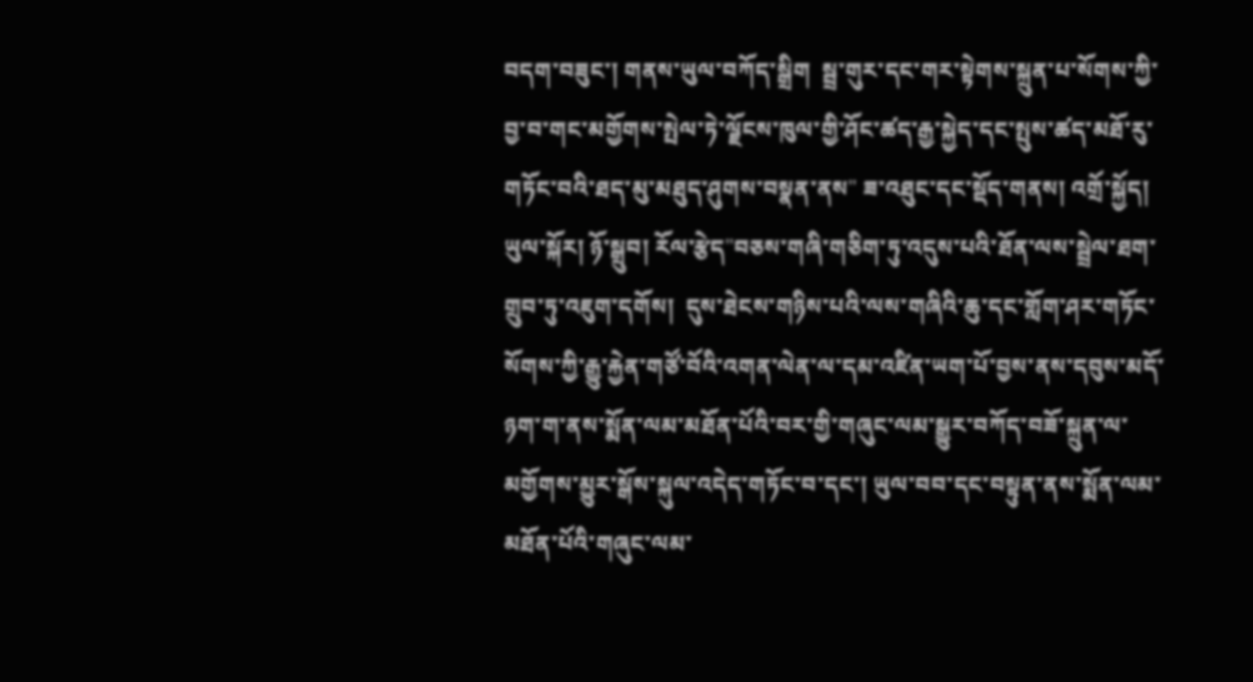བདག་བཟུང་། གནས་ཡུལ་བཀོད་སྒྲིག  སྦྲ་གུར་དང་གར་སྟེགས་སྐྲུན་པ་སོགས་ཀྱི་བྱ་བ་གང་མགྱོགས་སྤེལ་ཏེ་ལྗོངས་ཁུལ་གྱི་ཤོང་ཚད་རྒྱ་སྐྱེད་དང་སྤུས་ཚད་མཐོ་རུ་གཏོང་བའི་ཐད་མུ་མཐུད་ཤུགས་བསྣན་ནས" ཟ་འཐུང་དང་སྡོད་གནས། འགྲོ་སྐྱོད། ཡུལ་སྐོར། ཉོ་སྒྲུབ། རོལ་རྩེད"བཅས་གཞི་གཅིག་ཏུ་འདུས་པའི་ཐོན་ལས་སྦྲེལ་ཐག་གྲུབ་ཏུ་འཇུག་དགོས།  དུས་ཐེངས་གཉིས་པའི་ལས་གཞིའི་ཆུ་དང་གློག་ཤར་གཏོང་སོགས་ཀྱི་རྒྱུ་རྐྱེན་གཙོ་བོའི་འགན་ལེན་ལ་དམ་འཛིན་ཡག་པོ་བྱས་ནས་དབུས་མདོ་ཉག་ག་ནས་སྨོན་ལམ་མཐོན་པོའི་བར་གྱི་གཞུང་ལམ་སྒྱུར་བཀོད་བཟོ་སྐྲུན་ལ་མགྱོགས་མྱུར་སྒོས་སྐུལ་འདེད་གཏོང་བ་དང་། ཡུལ་བབ་དང་བསྟུན་ནས་སྨོན་ལམ་མཐོན་པོའི་གཞུང་ལམ་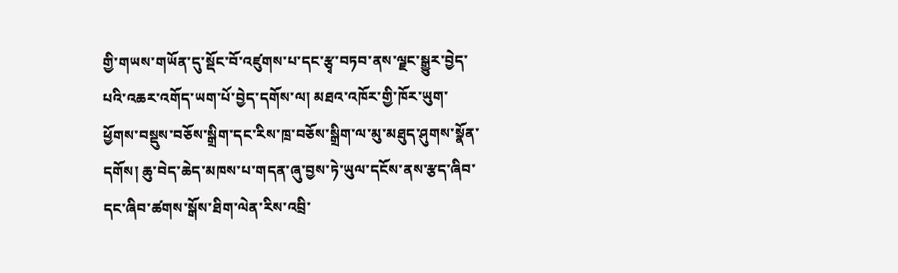གྱི་གཡས་གཡོན་དུ་སྡོང་བོ་འཛུགས་པ་དང་རྩྭ་བཏབ་ནས་ལྗང་སྒྱུར་བྱེད་པའི་འཆར་འགོད་ཡག་པོ་བྱེད་དགོས་ལ། མཐའ་འཁོར་གྱི་ཁོར་ཡུག་ཕྱོགས་བསྡུས་བཅོས་སྒྲིག་དང་རིས་ཁྲ་བཅོས་སྒྲིག་ལ་མུ་མཐུད་ཤུགས་སྣོན་དགོས། ཆུ་བེད་ཆེད་མཁས་པ་གདན་ཞུ་བྱས་ཏེ་ཡུལ་དངོས་ནས་རྩད་ཞིབ་དང་ཞིབ་ཚགས་སྒོས་ཐིག་ལེན་རིས་འབྲི་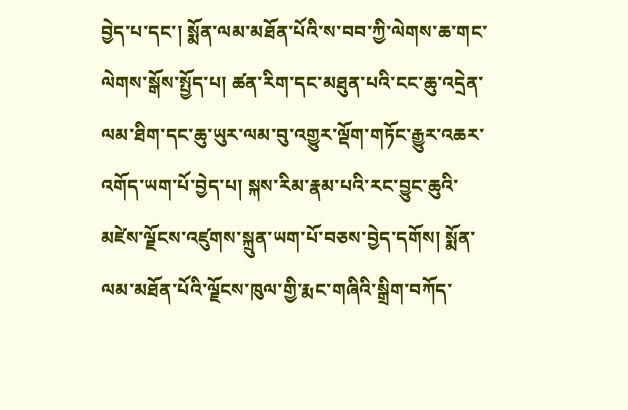བྱེད་པ་དང་། སྨོན་ལམ་མཐོན་པོའི་ས་བབ་ཀྱི་ལེགས་ཆ་གང་ལེགས་སྒོས་སྤྱོད་པ། ཚན་རིག་དང་མཐུན་པའི་ངང་ཆུ་འདྲེན་ལམ་ཐིག་དང་ཆུ་ཡུར་ལམ་བུ་འགྱུར་ལྡོག་གཏོང་རྒྱུར་འཆར་འགོད་ཡག་པོ་བྱེད་པ། སྐས་རིམ་རྣམ་པའི་རང་བྱུང་ཆུའི་མཛེས་ལྗོངས་འཛུགས་སྐྲུན་ཡག་པོ་བཅས་བྱེད་དགོས། སྨོན་ལམ་མཐོན་པོའི་ལྗོངས་ཁུལ་གྱི་རྨང་གཞིའི་སྒྲིག་བཀོད་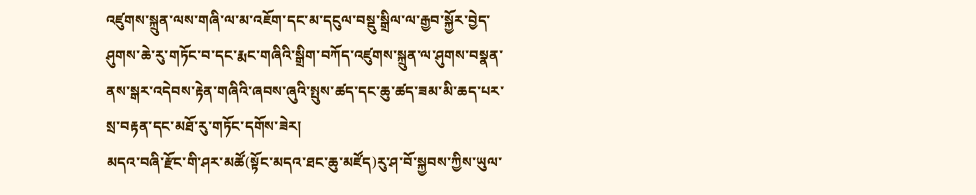འཛུགས་སྐྲུན་ལས་གཞི་ལ་མ་འཇོག་དང་མ་དངུལ་བསྡུ་སྒྲིལ་ལ་རྒྱབ་སྐྱོར་བྱེད་ཤུགས་ཆེ་རུ་གཏོང་བ་དང་རྨང་གཞིའི་སྒྲིག་བཀོད་འཛུགས་སྐྲུན་ལ་ཤུགས་བསྣན་ནས་སྒར་འདེབས་རྟེན་གཞིའི་ཞབས་ཞུའི་སྤུས་ཚད་དང་ཆུ་ཚད་ཟམ་མི་ཆད་པར་སྲ་བརྟན་དང་མཐོ་རུ་གཏོང་དགོས་ཟེར།
མདའ་བཞི་རྫོང་གི་ཤར་མཚོ(སྟོང་མདའ་ཐང་ཆུ་མཛོད)རུ་ཤ་བོ་སྐྱབས་ཀྱིས་ཡུལ་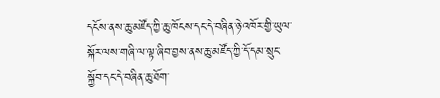དངོས་ནས་ཆུ་མཛོད་ཀྱི་ཆུ་ཁོངས་དང་དེ་བཞིན་ཉེ་འཁོར་གྱི་ཡུལ་སྐོར་ལས་གཞི་ལ་ལྟ་ཞིབ་བྱས་ནས་ཆུ་མཛོད་ཀྱི་དོ་དམ་སྲུང་སྐྱོབ་དང་དེ་བཞིན་ཆུ་ཐོག་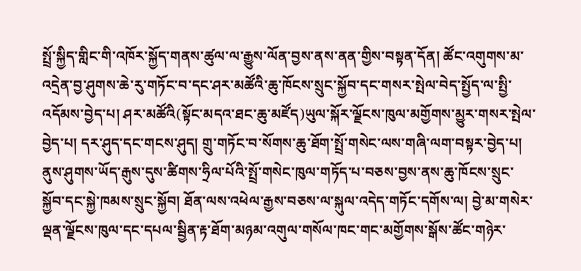སྤྲོ་སྐྱིད་གླིང་གི་འཁོར་སྐྱོད་གནས་ཚུལ་ལ་རྒྱུས་ལོན་བྱས་ནས་ནན་གྱིས་བསྟན་དོན། ཚོང་འགུགས་མ་འདྲེན་བྱ་ཤུགས་ཆེ་རུ་གཏོང་བ་དང་ཤར་མཚོའི་ཆུ་ཁོངས་སྲུང་སྐྱོབ་དང་གསར་སྤེལ་བེད་སྤྱོད་ལ་སྤྱི་འདོམས་བྱེད་པ། ཤར་མཚོའི(སྟོང་མདའ་ཐང་ཆུ་མཛོད)ཡུལ་སྐོར་ལྗོངས་ཁུལ་མགྱོགས་མྱུར་གསར་སྤེལ་བྱེད་པ། དར་ཤུད་དང་གངས་ཤུད། གྲུ་གཏོང་བ་སོགས་ཆུ་ཐོག་སྤྲོ་གསེང་ལས་གཞི་ལག་བསྟར་བྱེད་པ། ནུས་ཤུགས་ཡོད་རྒུས་དུས་ཚིགས་ཧྲིལ་པོའི་སྤྲོ་གསེང་ཁུལ་གཏོད་པ་བཅས་བྱས་ནས་ཆུ་ཁོངས་སྲུང་སྐྱོབ་དང་སྐྱེ་ཁམས་སྲུང་སྐྱོབ། ཐོན་ལས་འཕེལ་རྒྱས་བཅས་ལ་སྐུལ་འདེད་གཏོང་དགོས་ལ། བྱེ་མ་གསེར་ལྡན་ལྗོངས་ཁུལ་དང་དཔལ་སྦྱིན་རྟ་ཐོག་མཉམ་འགུལ་གསོལ་ཁང་གང་མགྱོགས་སྒོས་ཚོང་གཉེར་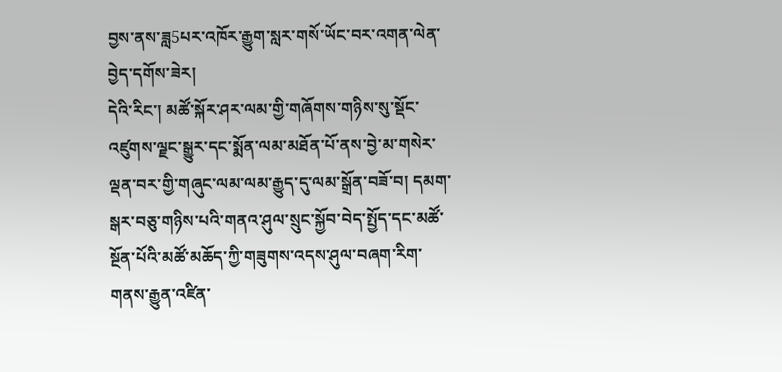བྱས་ནས་ཟླ5པར་འཁོར་རྒྱུག་སླར་གསོ་ཡོང་བར་འགན་ལེན་བྱེད་དགོས་ཟེར།
དེའི་རིང་། མཚོ་སྐོར་ཤར་ལམ་གྱི་གཞོགས་གཉིས་སུ་སྡོང་འཛུགས་ལྗང་སྒྱུར་དང་སྨོན་ལམ་མཐོན་པོ་ནས་བྱེ་མ་གསེར་ལྡན་བར་གྱི་གཞུང་ལམ་ལམ་རྒྱུད་དུ་ལམ་སྒྲོན་བཟོ་བ། དམག་སྒར་བཅུ་གཉིས་པའི་གནའ་ཤུལ་སྲུང་སྐྱོབ་བེད་སྤྱོད་དང་མཚོ་སྔོན་པོའི་མཚོ་མཆོད་ཀྱི་གཟུགས་འདས་ཤུལ་བཞག་རིག་གནས་རྒྱུན་འཛིན་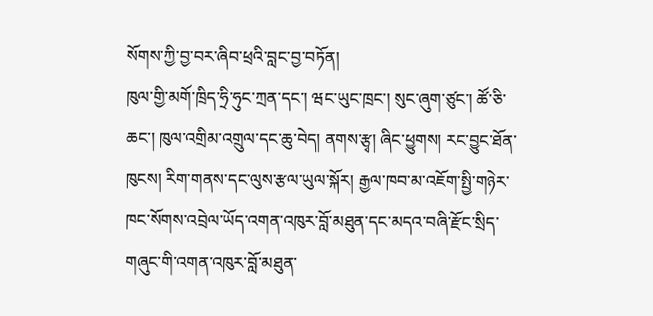སོགས་ཀྱི་བྱ་བར་ཞིབ་ཕྲའི་བླང་བྱ་བཏོན།
ཁུལ་གྱི་མགོ་ཁྲིད་ཧྲི་ཧུང་ཀྲན་དང་། ཝང་ཡུང་ཁྲང་། སུང་ཞུག་ཙུང་། ཚོ་ཅི་ཆང་། ཁུལ་འགྲིམ་འགྲུལ་དང་ཆུ་བེད། ནགས་རྩྭ། ཞིང་ཕྱུགས། རང་བྱུང་ཐོན་ཁུངས། རིག་གནས་དང་ལུས་རྩལ་ཡུལ་སྐོར། རྒྱལ་ཁབ་མ་འཇོག་སྤྱི་གཉེར་ཁང་སོགས་འབྲེལ་ཡོད་འགན་འཁུར་བློ་མཐུན་དང་མདའ་བཞི་རྫོང་སྲིད་གཞུང་གི་འགན་འཁུར་བློ་མཐུན་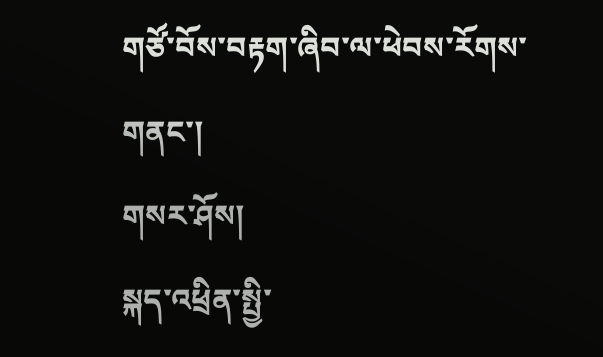གཙོ་བོས་བརྟག་ཞིབ་ལ་ཕེབས་རོགས་གནང་།
གསར་ཤོས།
སྐད་འཕྲིན་སྤྱི་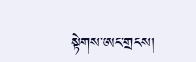སྟེགས་ཨང་གྲངས།